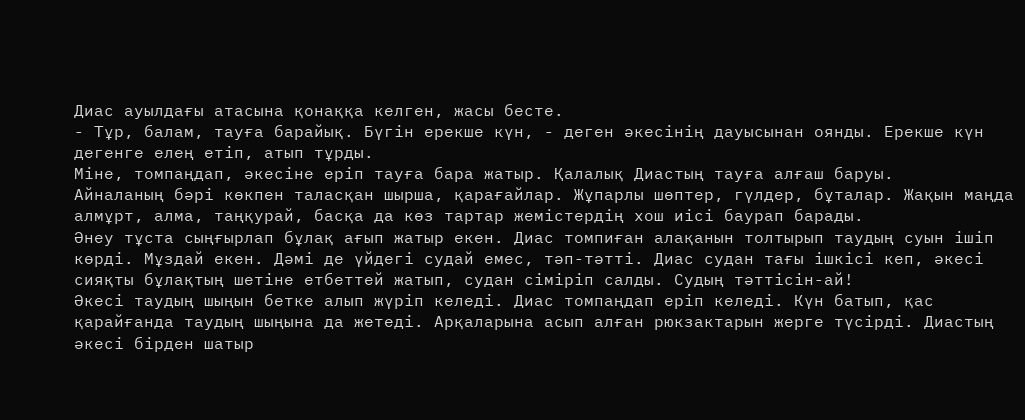Диас ауылдағы атасына қонаққа келген, жасы бесте.
- Тұр, балам, тауға барайық. Бүгін ерекше күн, - деген әкесінің дауысынан оянды. Ерекше күн дегенге елең етіп, атып тұрды.
Міне, томпаңдап, әкесіне еріп тауға бара жатыр. Қалалық Диастың тауға алғаш баруы.
Айналаның бәрі көкпен таласқан шырша, қарағайлар. Жұпарлы шөптер, гүлдер, бұталар. Жақын маңда алмұрт, алма, таңқурай, басқа да көз тартар жемістердің хош иісі баурап барады.
Әнеу тұста сыңғырлап бұлақ ағып жатыр екен. Диас томпиған алақанын толтырып таудың суын ішіп көрді. Мұздай екен. Дәмі де үйдегі судай емес, тәп-тәтті. Диас судан тағы ішкісі кеп, әкесі сияқты бұлақтың шетіне етбеттей жатып, судан сіміріп салды. Судың тәттісін-ай!
Әкесі таудың шыңын бетке алып жүріп келеді. Диас томпаңдап еріп келеді. Күн батып, қас қарайғанда таудың шыңына да жетеді. Арқаларына асып алған рюкзактарын жерге түсірді. Диастың әкесі бірден шатыр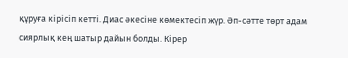құруға кірісіп кетті. Диас әкесіне көмектесіп жүр. Әп-сәтте төрт адам сиярлық кең шатыр дайын болды. Кірер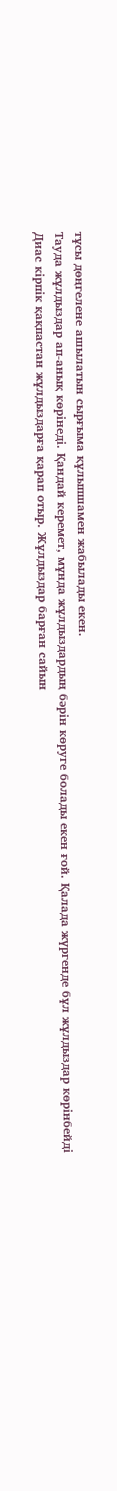тұсы дөңгелене ашылатын сырғыма құлыпшамен жабылады екен.
Тауда жұлдыздар ап-анық көрінеді. Қандай керемет, мұнда жұлдыздардың бәрін көруге болады екен ғой. Қалада жүргенде бұл жұлдыздар көрінбейді
Диас кірпік қақпастан жұлдыздарға қарап отыр. Жұлдыздар барған сайын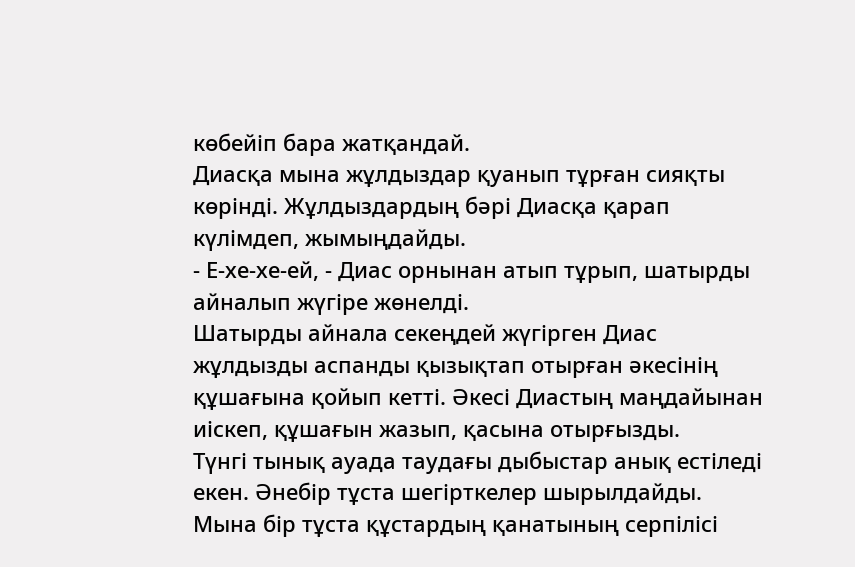көбейіп бара жатқандай.
Диасқа мына жұлдыздар қуанып тұрған сияқты көрінді. Жұлдыздардың бәрі Диасқа қарап күлімдеп, жымыңдайды.
- Е-хе-хе-ей, - Диас орнынан атып тұрып, шатырды айналып жүгіре жөнелді.
Шатырды айнала секеңдей жүгірген Диас жұлдызды аспанды қызықтап отырған әкесінің құшағына қойып кетті. Әкесі Диастың маңдайынан иіскеп, құшағын жазып, қасына отырғызды.
Түнгі тынық ауада таудағы дыбыстар анық естіледі екен. Әнебір тұста шегірткелер шырылдайды. Мына бір тұста құстардың қанатының серпілісі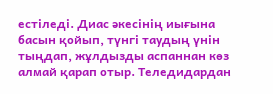естіледі. Диас әкесінің иығына басын қойып, түнгі таудың үнін тыңдап, жұлдызды аспаннан көз алмай қарап отыр. Теледидардан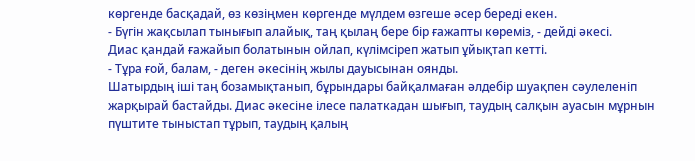көргенде басқадай, өз көзіңмен көргенде мүлдем өзгеше әсер береді екен.
- Бүгін жақсылап тынығып алайық, таң қылаң бере бір ғажапты көреміз, - дейді әкесі.
Диас қандай ғажайып болатынын ойлап, күлімсіреп жатып ұйықтап кетті.
- Тұра ғой, балам, - деген әкесінің жылы дауысынан оянды.
Шатырдың іші таң бозамықтанып, бұрындары байқалмаған әлдебір шуақпен сәулеленіп жарқырай бастайды. Диас әкесіне ілесе палаткадан шығып, таудың салқын ауасын мұрнын пүштите тыныстап тұрып, таудың қалың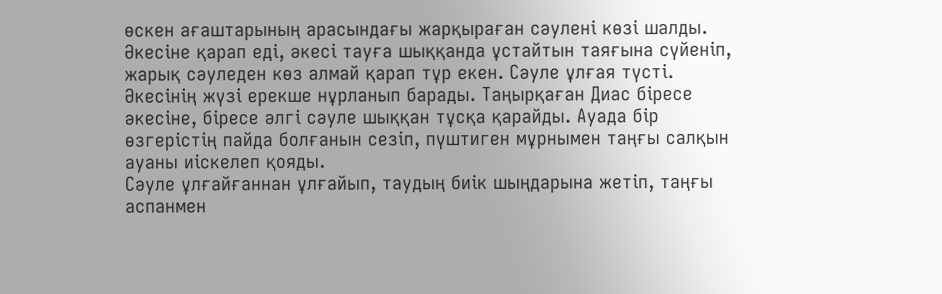өскен ағаштарының арасындағы жарқыраған сәулені көзі шалды. Әкесіне қарап еді, әкесі тауға шыққанда ұстайтын таяғына сүйеніп, жарық сәуледен көз алмай қарап тұр екен. Сәуле ұлғая түсті. Әкесінің жүзі ерекше нұрланып барады. Таңырқаған Диас біресе әкесіне, біресе әлгі сәуле шыққан тұсқа қарайды. Ауада бір өзгерістің пайда болғанын сезіп, пүштиген мұрнымен таңғы салқын ауаны иіскелеп қояды.
Сәуле ұлғайғаннан ұлғайып, таудың биік шыңдарына жетіп, таңғы аспанмен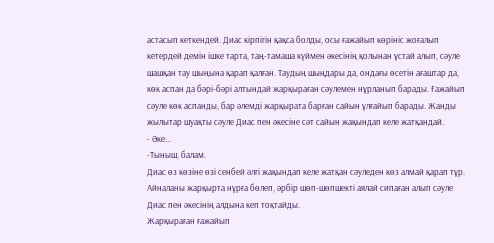астасып кеткендей. Диас кірпігін қақса болды, осы ғажайып көрініс жоғалып кетердей демін ішке тарта, таң-тамаша күймен әкесінің қолынан ұстай алып, сәуле шашқан тау шыңына қарап қалған. Таудың шыңдары да, ондағы өсетін ағаштар да, көк аспан да бәрі-бәрі алтындай жарқыраған сәулемен нұрланып барады. Ғажайып сәуле көк аспанды, бар әлемді жарқырата барған сайын ұлғайып барады. Жанды жылытар шуақты сәуле Диас пен әкесіне сәт сайын жақындап келе жатқандай.
- Әке...
-Тыныш, балам.
Диас өз көзіне өзі сенбей әлгі жақындап келе жатқан сәуледен көз алмай қарап тұр. Айналаны жарқырта нұрға бөлеп, әрбір шөп-шөпшекті аялай сипаған алып сәуле Диас пен әкесінің алдына кеп тоқтайды.
Жарқыраған ғажайып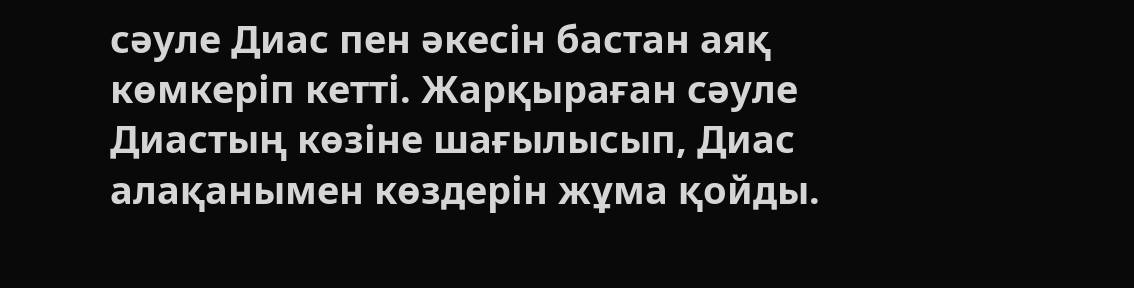сәуле Диас пен әкесін бастан аяқ көмкеріп кетті. Жарқыраған сәуле Диастың көзіне шағылысып, Диас алақанымен көздерін жұма қойды.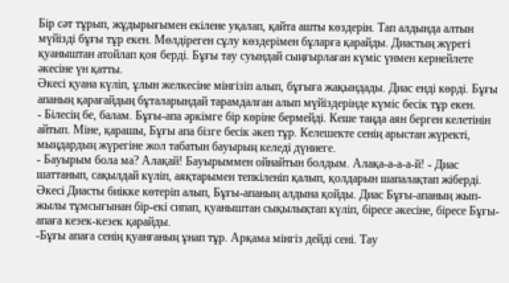Бір сәт тұрып, жұдырығымен екілене уқалап, қайта ашты көздерін. Тап алдында алтын мүйізді бұғы тұр екен. Мөлдіреген сұлу көздерімен бұларға қарайды. Диастың жүрегі қуаныштан атойлап қоя берді. Бұғы тау суындай сыңғырлаған күміс үнмен кернейлете әкесіне үн қатты.
Әкесі қуана күліп, ұлын желкесіне мінгізіп алып, бұғыға жақындады. Диас енді көрді. Бұғы апаның қарағайдың бұталарындай тарамдалған алып мүйіздерінде күміс бесік тұр екен.
- Білесің бе, балам. Бұғы-апа әркімге бір көріне бермейді. Кеше таңда аян берген келетінін айтып. Міне, қарашы, Бұғы апа бізге бесік әкеп тұр. Келешекте сенің арыстан жүректі, мыңдардың жүрегіне жол табатын бауырың келеді дүниеге.
- Бауырым бола ма? Алақай! Бауырыммен ойнайтын болдым. Алақа-а-а-а-й! - Диас шаттанып, сақылдай күліп, аяқтарымен тепкіленіп қалып, қолдарын шапалақтап жіберді.
Әкесі Диасты биікке көтеріп алып, Бұғы-апаның алдына қойды. Диас Бұғы-апаның жып-жылы тұмсығынан бір-екі сипап, қуаныштан сықылықтап күліп, біресе әкесіне, біресе Бұғы-апаға кезек-кезек қарайды.
-Бұғы апаға сенің қуанғаның ұнап тұр. Арқама мінгіз дейді сені. Тау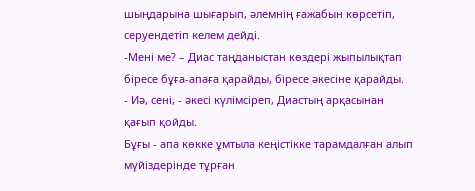шыңдарына шығарып, әлемнің ғажабын көрсетіп, серуендетіп келем дейді.
-Мені ме? – Диас таңданыстан көздері жыпылықтап біресе бұға-апаға қарайды, біресе әкесіне қарайды.
- Иә, сені, - әкесі күлімсіреп, Диастың арқасынан қағып қойды.
Бұғы - апа көкке ұмтыла кеңістікке тарамдалған алып мүйіздерінде тұрған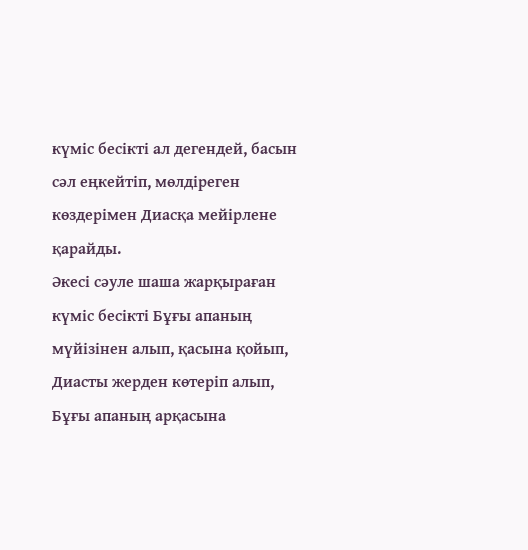күміс бесікті ал дегендей, басын сәл еңкейтіп, мөлдіреген көздерімен Диасқа мейірлене қарайды.
Әкесі сәуле шаша жарқыраған күміс бесікті Бұғы апаның мүйізінен алып, қасына қойып, Диасты жерден көтеріп алып, Бұғы апаның арқасына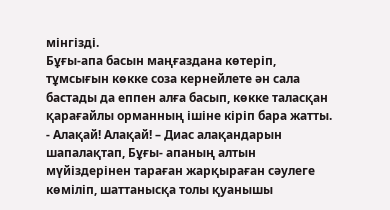мінгізді.
Бұғы-апа басын маңғаздана көтеріп, тұмсығын көкке соза кернейлете ән сала бастады да еппен алға басып, көкке таласқан қарағайлы орманның ішіне кіріп бара жатты.
- Алақай! Алақай! – Диас алақандарын шапалақтап, Бұғы- апаның алтын мүйіздерінен тараған жарқыраған сәулеге көміліп, шаттанысқа толы қуанышы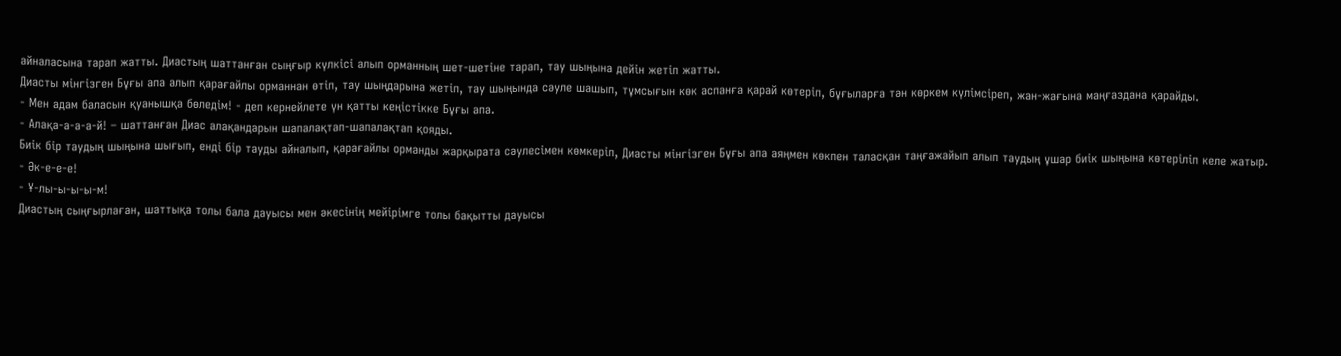айналасына тарап жатты. Диастың шаттанған сыңғыр күлкісі алып орманның шет-шетіне тарап, тау шыңына дейін жетіп жатты.
Диасты мінгізген Бұғы апа алып қарағайлы орманнан өтіп, тау шыңдарына жетіп, тау шыңында сәуле шашып, тұмсығын көк аспанға қарай көтеріп, бұғыларға тән көркем күлімсіреп, жан-жағына маңғаздана қарайды.
- Мен адам баласын қуанышқа бөледім! - деп кернейлете үн қатты кеңістікке Бұғы апа.
- Алақа-а-а-а-й! – шаттанған Диас алақандарын шапалақтап-шапалақтап қояды.
Биік бір таудың шыңына шығып, енді бір тауды айналып, қарағайлы орманды жарқырата сәулесімен көмкеріп, Диасты мінгізген Бұғы апа аяңмен көкпен таласқан таңғажайып алып таудың ұшар биік шыңына көтеріліп келе жатыр.
- Әк-е-е-е!
- Ұ-лы-ы-ы-ы-м!
Диастың сыңғырлаған, шаттықа толы бала дауысы мен әкесінің мейірімге толы бақытты дауысы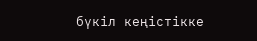бүкіл кеңістікке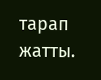тарап жатты.